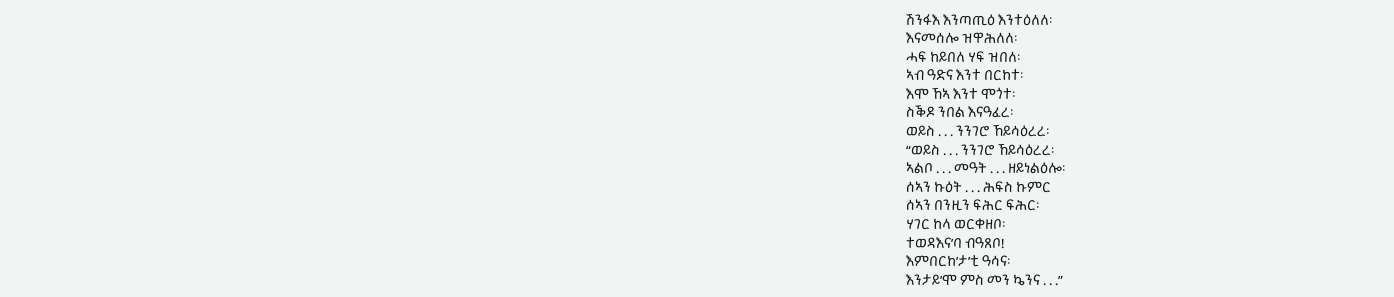ሽንፋእ እንጣጢዕ እንተዕለለ፡
እናመሰሎ ዝዋሕለለ፡
ሓፍ ከይበለ ሃፍ ዝበለ፡
ኣብ ዓድና እንተ በርከተ፡
እሞ ኸኣ እንተ ሞጎተ፡
ስቕዶ ንበል እናዓፈረ፡
ወይስ . . . ንንገሮ ኸይሳዕረረ፡
“ወይስ . . . ንንገሮ ኸይሳዕረረ፡
ኣልቦ . . . መዓት . . . ዘይነልዕሎ፡
ሰኣን ኩዕት . . . ሕፍስ ኩምር
ሰኣን በንዚን ፍሕር ፍሕር፡
ሃገር ከላ ወርቀዘቦ፡
ተወዳእና’ባ ብዓጸቦ!
እምበርከ’ታ’ቲ ዓሳና፡
እንታይ’ሞ ምስ መን ኴንና . . .”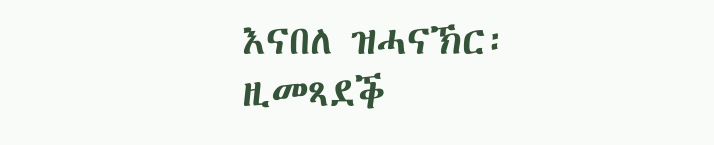እናበለ ዝሓናኽር፡
ዚመጻደቕ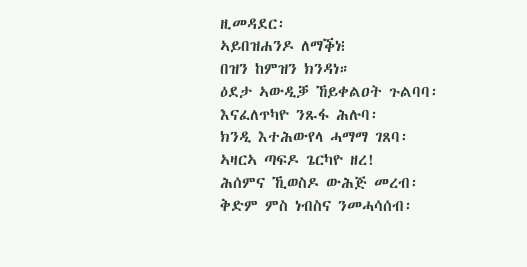ዚመዳደር፡
ኣይበዝሐንዶ ለማቕነ᎒
በዝን ከምዝን ክንዳነ።
ዕደታ ኣውዲቓ ኸይቀልዐት ጉልባባ፡
እናፈለጥካዮ ንጹፋ ሕሉባ፡
ክንዲ እተሕውየላ ሓማማ ገጸባ፡
ኣዛርኣ ጣፍዶ ጌርካዮ ዘረ!
ሕሰምና ኺወስዶ ውሕጅ መረብ፡
ቅድም ምስ ነብስና ንመሓሳሰብ፡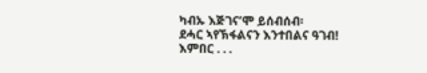ካብኡ እጅገና’ሞ ይሰብሰብ፡
ደሓር ኣየኽፋልናን እንተበልና ዓገብ!
እምበር . . .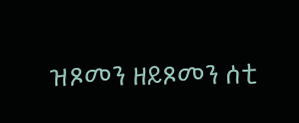ዝጾመን ዘይጾመን ሰቲ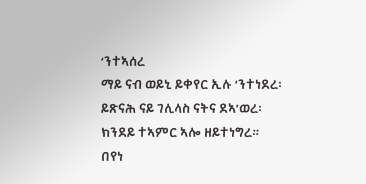‘ንተኣሰረ
ማይ ናብ ወይኒ ይቀየር ኢሉ ‘ንተነደረ፡
ይጽናሕ ናይ ገሊላስ ናትና ደኣ’ወረ፡
ክንደይ ተኣምር ኣሎ ዘይተነግረ።
በየነ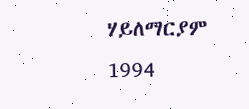ሃይለማርያም
1994